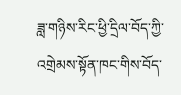ཟླ་གཉིས་རིང་ཕྱི་དྲིལ་བོད་ཀྱི་འགྲེམས་སྟོན་ཁང་གིས་བོད་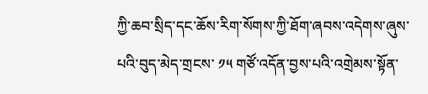ཀྱི་ཆབ་སྲིད་དང་ཆོས་རིག་སོགས་ཀྱི་ཐོག་ཞབས་འདེགས་ཞུས་པའི་བུད་མེད་གྲངས་ ༡༥ གཙོ་འདོན་བྱས་པའི་འགྲེམས་སྟོན་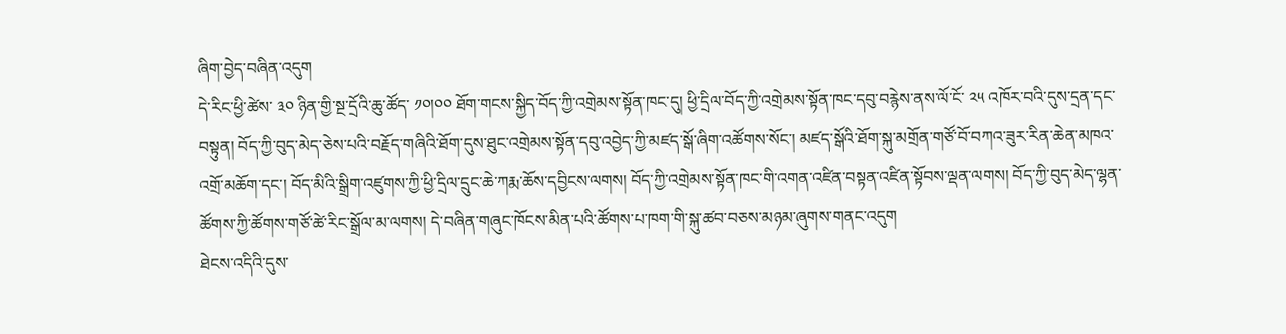ཞིག་བྱེད་བཞིན་འདུག
དེ་རིང་ཕྱི་ཚེས་ ༣༠ ཉིན་གྱི་སྔ་དྲོའི་ཆུ་ཚོད་ ༡༠།༠༠ ཐོག་གངས་སྐྱིད་བོད་ཀྱི་འགྲེམས་སྟོན་ཁང་དུ། ཕྱི་དྲིལ་བོད་ཀྱི་འགྲེམས་སྟོན་ཁང་དབུ་བརྙེས་ནས་ལོ་ངོ་ ༢༥ འཁོར་བའི་དུས་དྲན་དང་བསྟུན། བོད་ཀྱི་བུད་མེད་ཅེས་པའི་བརྗོད་གཞིའི་ཐོག་དུས་ཐུང་འགྲེམས་སྟོན་དབུ་འབྱེད་ཀྱི་མཛད་སྒོ་ཞིག་འཚོགས་སོང་། མཛད་སྒོའི་ཐོག་སྐུ་མགྲོན་གཙོ་བོ་བཀའ་ཟུར་རིན་ཆེན་མཁའ་འགྲོ་མཆོག་དང་། བོད་མིའི་སྒྲིག་འཛུགས་ཀྱི་ཕྱི་དྲིལ་དྲུང་ཆེ་ཀརྨ་ཆོས་དབྱིངས་ལགས། བོད་ཀྱི་འགྲེམས་སྟོན་ཁང་གི་འགན་འཛིན་བསྟན་འཛིན་སྟོབས་ལྡན་ལགས། བོད་ཀྱི་བུད་མེད་ལྷན་ཚོགས་ཀྱི་ཚོགས་གཙོ་ཚེ་རིང་སྒྲོལ་མ་ལགས། དེ་བཞིན་གཞུང་ཁོངས་མིན་པའི་ཚོགས་པ་ཁག་གི་སྐུ་ཚབ་བཅས་མཉམ་ཞུགས་གནང་འདུག
ཐེངས་འདིའི་དུས་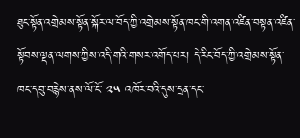ཐུང་སྟོན་འགྲེམས་སྟོན་སྐོར་ལ་བོད་ཀྱི་འགྲེམས་སྟོན་ཁང་གི་འགན་འཛིན་བསྟན་འཛིན་སྟོབས་ལྡན་ལགས་ཀྱིས་འདི་གའི་གསར་འགོད་པར། དེ་རིང་བོད་ཀྱི་འགྲེམས་སྟོན་ཁང་དབུ་བརྙེས་ནས་ལོ་ངོ་ ༢༥ འཁོར་བའི་དུས་དྲན་དང་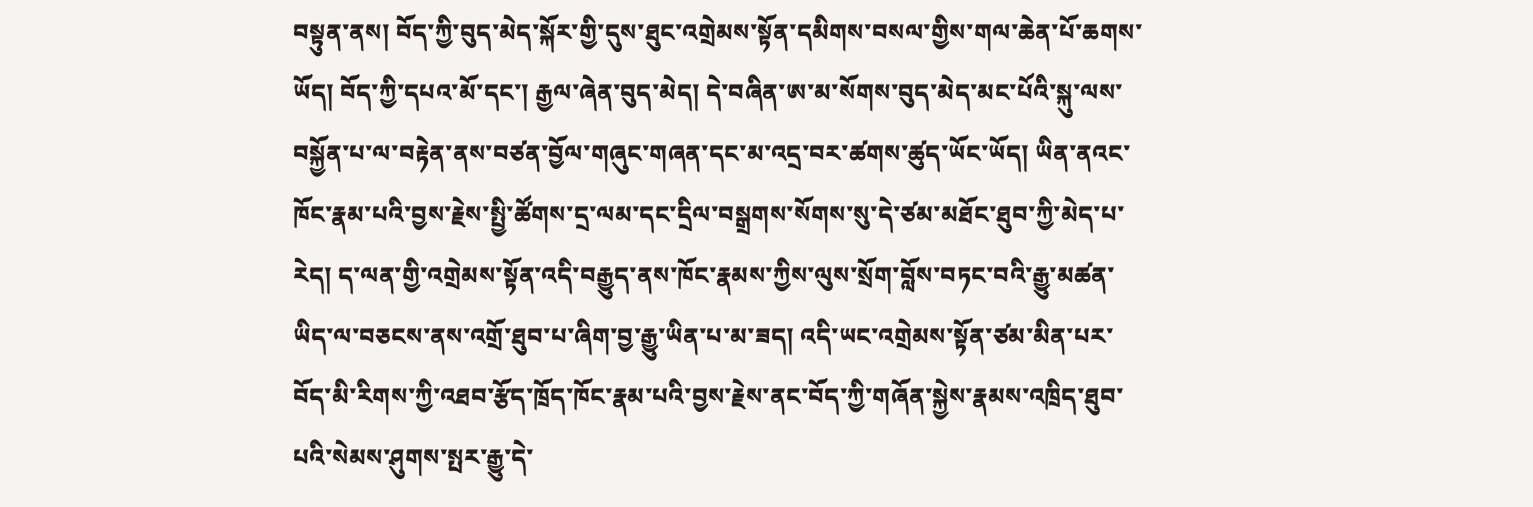བསྟུན་ནས། བོད་ཀྱི་བུད་མེད་སྐོར་གྱི་དུས་ཐུང་འགྲེམས་སྟོན་དམིགས་བསལ་གྱིས་གལ་ཆེན་པོ་ཆགས་ཡོད། བོད་ཀྱི་དཔའ་མོ་དང་། རྒྱལ་ཞེན་བུད་མེད། དེ་བཞིན་ཨ་མ་སོགས་བུད་མེད་མང་པོའི་སྐུ་ལས་བསྐྱོན་པ་ལ་བརྟེན་ནས་བཙན་བྱོལ་གཞུང་གཞན་དང་མ་འདྲ་བར་ཚགས་ཚུད་ཡོང་ཡོད། ཡིན་ནའང་ཁོང་རྣམ་པའི་བྱས་རྗེས་སྤྱི་ཚོགས་དྲ་ལམ་དང་དྲིལ་བསྒྲགས་སོགས་སུ་དེ་ཙམ་མཐོང་ཐུབ་ཀྱི་མེད་པ་རེད། ད་ལན་གྱི་འགྲེམས་སྟོན་འདི་བརྒྱུད་ནས་ཁོང་རྣམས་ཀྱིས་ལུས་སྲོག་བློས་བཏང་བའི་རྒྱུ་མཚན་ཡིད་ལ་བཅངས་ནས་འགྲོ་ཐུབ་པ་ཞིག་བྱ་རྒྱུ་ཡིན་པ་མ་ཟད། འདི་ཡང་འགྲེམས་སྟོན་ཙམ་མིན་པར་བོད་མི་རིགས་ཀྱི་འཐབ་རྩོད་ཁྲོད་ཁོང་རྣམ་པའི་བྱས་རྗེས་ནང་བོད་ཀྱི་གཞོན་སྐྱེས་རྣམས་འཁྲིད་ཐུབ་པའི་སེམས་ཤུགས་སྤར་རྒྱུ་དེ་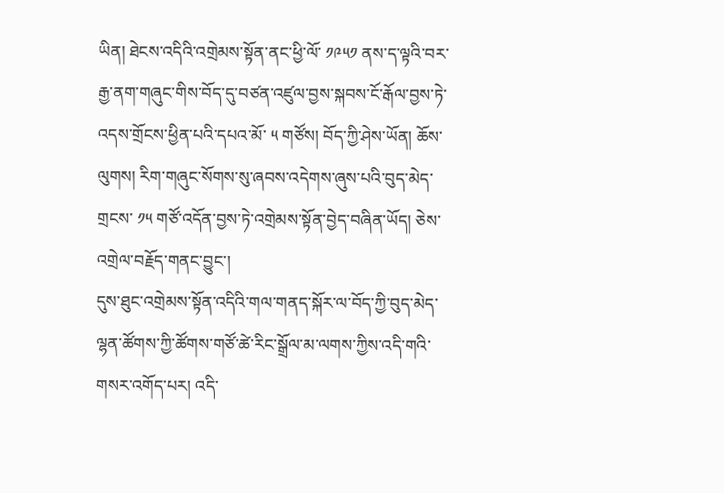ཡིན། ཐེངས་འདིའི་འགྲེམས་སྟོན་ནང་ཕྱི་ལོ་ ༡༩༥༡ ནས་ད་ལྟའི་བར་རྒྱ་ནག་གཞུང་གིས་བོད་དུ་བཙན་འཛུལ་བྱས་སྐབས་ངོ་རྒོལ་བྱས་ཏེ་འདས་གྲོངས་ཕྱིན་པའི་དཔའ་མོ་ ༥ གཙོས། བོད་ཀྱི་ཤེས་ཡོན། ཆོས་ལུགས། རིག་གཞུང་སོགས་སུ་ཞབས་འདེགས་ཞུས་པའི་བུད་མེད་གྲངས་ ༡༥ གཙོ་འདོན་བྱས་ཏེ་འགྲེམས་སྟོན་བྱེད་བཞིན་ཡོད། ཅེས་འགྲེལ་བརྗོད་གནང་བྱུང་།
དུས་ཐུང་འགྲེམས་སྟོན་འདིའི་གལ་གནད་སྐོར་ལ་བོད་ཀྱི་བུད་མེད་ལྷན་ཚོགས་ཀྱི་ཚོགས་གཙོ་ཚེ་རིང་སྒྲོལ་མ་ལགས་ཀྱིས་འདི་གའི་གསར་འགོད་པར། འདི་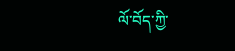ལོ་བོད་ཀྱི་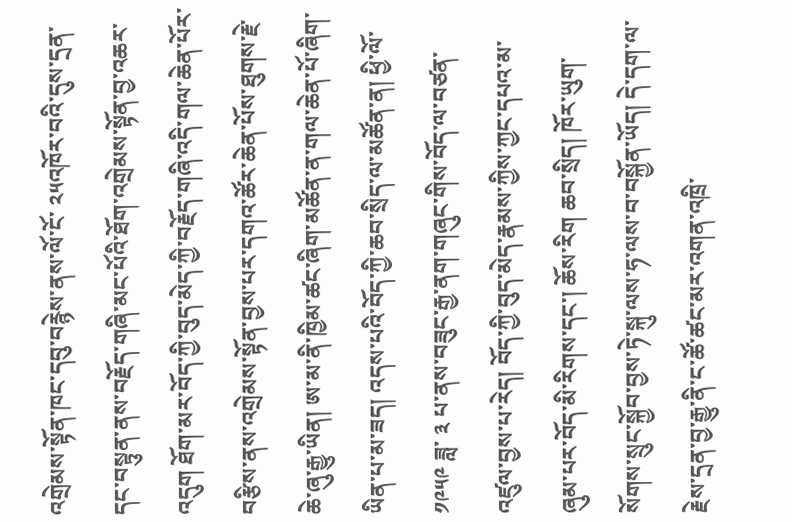འགྲེམས་སྟོན་ཁང་དབུ་བརྙེས་ནས་ལོ་ངོ་ ༢༥འཁོར་བའི་དུས་དྲན་དང་བསྟུན་ནས་བརྗོད་གཞི་མང་པོའི་ཐོག་འགྲེམས་སྟོན་བྱ་འཆར་འདུག ཐོག་མར་བོད་ཀྱི་བུད་མེད་ཀྱི་བརྗོད་གཞི་འདི་གལ་ཆེན་པོར་བརྩིས་ནས་འགྲེམས་སྟོན་བྱས་པར་དགའ་ཚོར་ཆེན་པོས་ཐུགས་རྗེ་ཆེ་ཞུ་རྒྱུ་ཡིན། ཨ་མ་ནི་ཁྱིམ་ཚང་ཞིག་མཚོན་ན་གལ་ཆེན་པོ་ཞིག་ཡིན་པ་མ་ཟད། འདས་པའི་བོད་ཀྱི་ཆབ་སྲིད་ལ་མཚོན་ན། ཕྱི་ལོ་ ༡༩༥༩ ཟླ་ ༣ པ་ནས་བཟུང་རྒྱ་ནག་གཞུང་གིས་བོད་ལ་བཙན་འཛུལ་བྱས་པ་རེད། བོད་ཀྱི་བུད་མེད་རྣམས་ཀྱིས་ཀྱང་དཔའ་མ་ཞུམ་པར་བོད་མི་རིགས་དང་། ཆོས་རིག ཆབ་སྲིད། ཁོར་ཡུག་སོགས་སྲུང་སྐྱོབ་བྱས་ཏེ་སྐུ་ལས་ཧ་ལས་བ་བསྐྱོན་ཡོད། དེ་དག་ལ་རྗེས་དྲན་བྱ་རྒྱུ་ནི་ང་ཚོ་ཚང་མར་འགན་འཁྲི་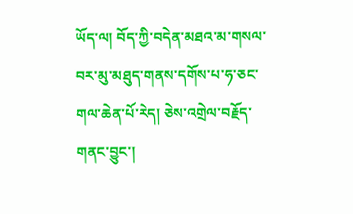ཡོད་ལ། བོད་ཀྱི་བདེན་མཐའ་མ་གསལ་བར་མུ་མཐུད་གནས་དགོས་པ་ཧ་ཅང་གལ་ཆེན་པོ་རེད། ཅེས་འགྲེལ་བརྗོད་གནང་བྱུང་།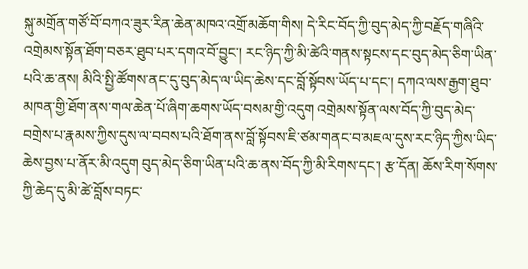སྐུ་མགྲོན་གཙོ་བོ་བཀའ་ཟུར་རིན་ཆེན་མཁའ་འགྲོ་མཆོག་གིས། དེ་རིང་བོད་ཀྱི་བུད་མེད་ཀྱི་བརྗོད་གཞིའི་འགྲེམས་སྟོན་ཐོག་བཅར་ཐུབ་པར་དགའ་བོ་བྱུང་། རང་ཉིད་ཀྱི་མི་ཚེའི་གནས་སྟངས་དང་བུད་མེད་ཅིག་ཡིན་པའི་ཆ་ནས། མིའི་སྤྱི་ཚོགས་ནང་དུ་བུད་མེད་ལ་ཡིད་ཆེས་དང་བློ་སྟོབས་ཡོད་པ་དང་། དཀའ་ལས་རྒྱག་ཐུབ་མཁན་གྱི་ཐོག་ནས་གལ་ཆེན་པོ་ཞིག་ཆགས་ཡོད་བསམ་གྱི་འདུག འགྲེམས་སྟོན་ལས་བོད་ཀྱི་བུད་མེད་བགྲེས་པ་རྣམས་ཀྱིས་དུས་ལ་བབས་པའི་ཐོག་ནས་བློ་སྟོབས་ཇི་ཙམ་གནང་བ་མཇལ་དུས་རང་ཉིད་ཀྱིས་ཡིད་ཆེས་བྱས་པ་ནོར་མི་འདུག བུད་མེད་ཅིག་ཡིན་པའི་ཆ་ནས་བོད་ཀྱི་མི་རིགས་དང་། རྩ་དོན། ཆོས་རིག་སོགས་ཀྱི་ཆེད་དུ་མི་ཚེ་བློས་བཏང་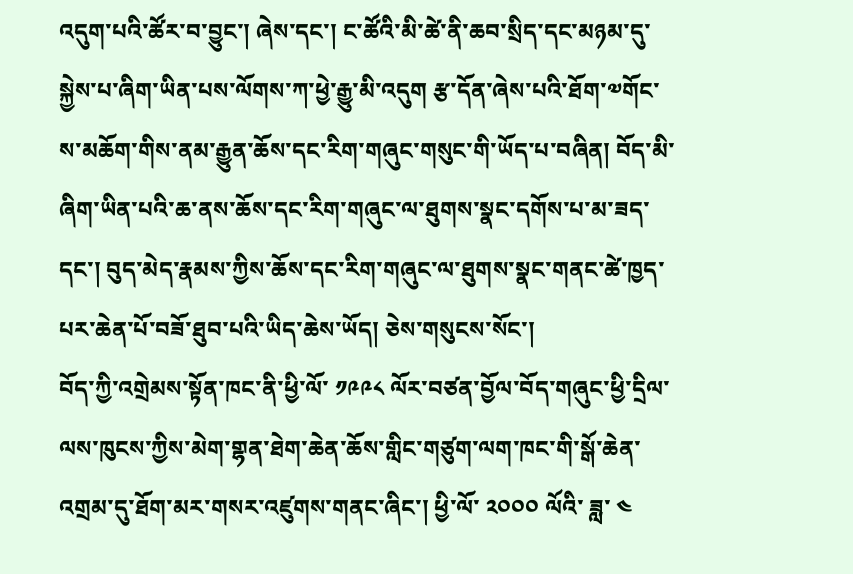འདུག་པའི་ཚོར་བ་བྱུང་། ཞེས་དང་། ང་ཚོའི་མི་ཚེ་ནི་ཆབ་སྲིད་དང་མཉམ་དུ་སྐྱེས་པ་ཞིག་ཡིན་པས་ལོགས་ཀ་ཕྱེ་རྒྱུ་མི་འདུག རྩ་དོན་ཞེས་པའི་ཐོག་༧གོང་ས་མཆོག་གིས་ནམ་རྒྱུན་ཆོས་དང་རིག་གཞུང་གསུང་གི་ཡོད་པ་བཞིན། བོད་མི་ཞིག་ཡིན་པའི་ཆ་ནས་ཆོས་དང་རིག་གཞུང་ལ་ཐུགས་སྣང་དགོས་པ་མ་ཟད་དང་། བུད་མེད་རྣམས་ཀྱིས་ཆོས་དང་རིག་གཞུང་ལ་ཐུགས་སྣང་གནང་ཚེ་ཁྱད་པར་ཆེན་པོ་བཟོ་ཐུབ་པའི་ཡིད་ཆེས་ཡོད། ཅེས་གསུངས་སོང་།
བོད་ཀྱི་འགྲེམས་སྟོན་ཁང་ནི་ཕྱི་ལོ་ ༡༩༩༨ ལོར་བཙན་བྱོལ་བོད་གཞུང་ཕྱི་དྲིལ་ལས་ཁུངས་ཀྱིས་མེག་གྷན་ཐེག་ཆེན་ཆོས་གླིང་གཙུག་ལག་ཁང་གི་སྒོ་ཆེན་འགྲམ་དུ་ཐོག་མར་གསར་འཛུགས་གནང་ཞིང་། ཕྱི་ལོ་ ༢༠༠༠ ལོའི་ ཟླ་ ༤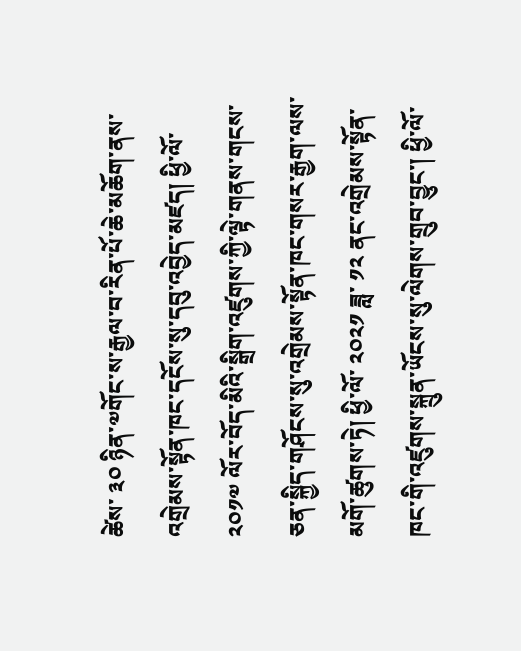ཚེས་ ༣༠ ཉིན་༧གོང་ས་རྒྱལ་བ་རིན་པོ་ཆེ་མཆོག་ནས་འགྲེམས་སྟོན་ཁང་དངོས་སུ་དབུ་འབྱེད་མཛད། ཕྱི་ལོ་ ༢༠༡༧ ལོར་བོད་མིའི་སྒྲིག་འཛུགས་ཀྱི་ལྟེ་གནས་གངས་ཅན་སྐྱིད་གཤོངས་སུ་འགྲེམས་སྟོན་ཁང་གསར་རྒྱག་ལས་མགོ་ཚུགས་ཏེ། ཕྱི་ལོ་ ༢༠༢༡ ཟླ་ ༡༢ ནང་འགྲེམས་སྟོན་ཁང་གི་འཛུགས་སྐྲུན་ཡོངས་སུ་ལེགས་གྲུབ་བྱུང་། ཕྱི་ལོ་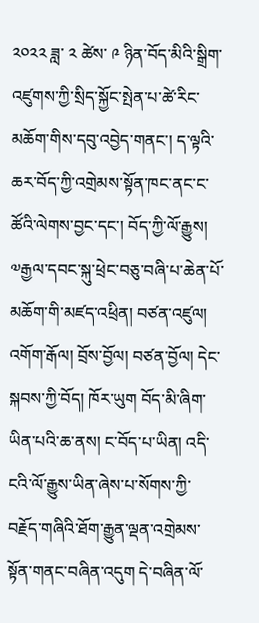༢༠༢༢ ཟླ་ ༢ ཚེས་ ༩ ཉིན་བོད་མིའི་སྒྲིག་འཛུགས་ཀྱི་སྲིད་སྐྱོང་སྤེན་པ་ཚེ་རིང་མཆོག་གིས་དབུ་འབྱེད་གནང་། ད་ལྟའི་ཆར་བོད་ཀྱི་འགྲེམས་སྟོན་ཁང་ནང་ང་ཚོའི་ལེགས་བྱང་དང་། བོད་ཀྱི་ལོ་རྒྱུས། ༧རྒྱལ་དབང་སྐུ་ཕྲེང་བཅུ་བཞི་པ་ཆེན་པོ་མཆོག་གི་མཛད་འཕྲིན། བཙན་འཛུལ། འགོག་རྒོལ། བྲོས་བྱོལ། བཙན་བྱོལ། དེང་སྐབས་ཀྱི་བོད། ཁོར་ཡུག བོད་མི་ཞིག་ཡིན་པའི་ཆ་ནས། ང་བོད་པ་ཡིན། འདི་ངའི་ལོ་རྒྱུས་ཡིན་ཞེས་པ་སོགས་ཀྱི་བརྗོད་གཞིའི་ཐོག་རྒྱུན་ལྡན་འགྲེམས་སྟོན་གནང་བཞིན་འདུག དེ་བཞིན་ལོ་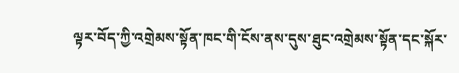ལྟར་བོད་ཀྱི་འགྲེམས་སྟོན་ཁང་གི་ངོས་ནས་དུས་ཐུང་འགྲེམས་སྟོན་དང་སྐོར་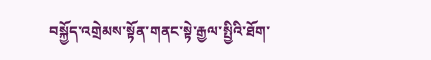བསྐྱོད་འགྲེམས་སྟོན་གནང་སྟེ་རྒྱལ་སྤྱིའི་ཐོག་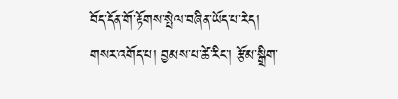བོད་དོན་གོ་རྟོགས་སྤེལ་བཞིན་ཡོད་པ་རེད།
གསར་འགོད་པ། བྱམས་པ་ཚེ་རིང་། རྩོམ་སྒྲིག་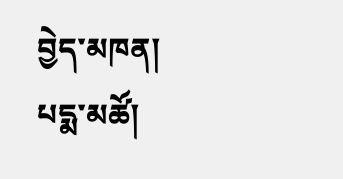བྱེད་མཁན། པདྨ་མཚོ།